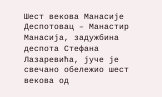Шест векова Манасије
Деспотовац – Манастир Манасија, задужбина деспота Стефана Лазаревића, јуче је свечано обележио шест векова од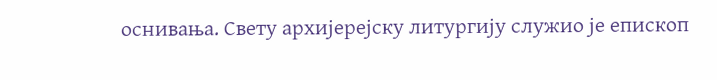оснивања. Свету архијерејску литургију служио је епископ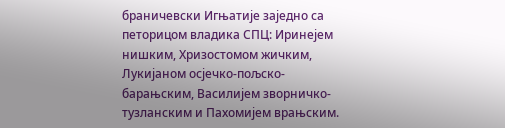браничевски Игњатије заједно са петорицом владика СПЦ: Иринејем нишким, Хризостомом жичким, Лукијаном осјечко-пољско-барањским, Василијем зворничко-тузланским и Пахомијем врањским.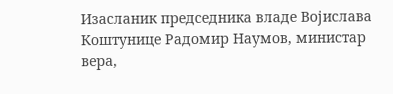Изасланик председника владе Војислава Коштунице Радомир Наумов, министар вера,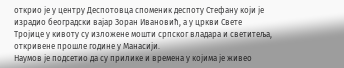открио је у центру Деспотовца споменик деспоту Стефану који је израдио београдски вајар Зоран Ивановић, а у цркви Свете Тројице у кивоту су изложене мошти српског владара и светитеља, откривене прошле године у Манасији.
Наумов је подсетио да су прилике и времена у којима је живео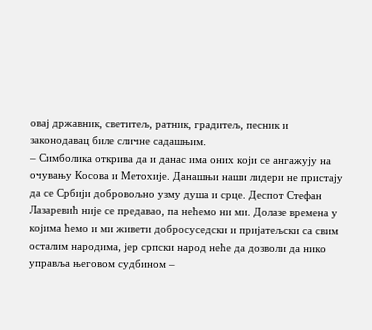овај државник, светитељ, ратник, градитељ, песник и законодавац биле сличне садашњим.
– Симболика открива да и данас има оних који се ангажују на очувању Косова и Метохије. Данашњи наши лидери не пристају да се Србији добровољно узму душа и срце. Деспот Стефан Лазаревић није се предавао, па нећемо ни ми. Долазе времена у којима ћемо и ми живети добросуседски и пријатељски са свим осталим народима, јер српски народ неће да дозволи да нико управља његовом судбином –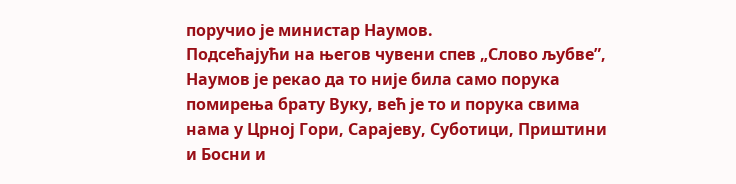поручио је министар Наумов.
Подсећајући на његов чувени спев „Слово љубве”, Наумов је рекао да то није била само порука помирења брату Вуку, већ је то и порука свима нама у Црној Гори, Сарајеву, Суботици, Приштини и Босни и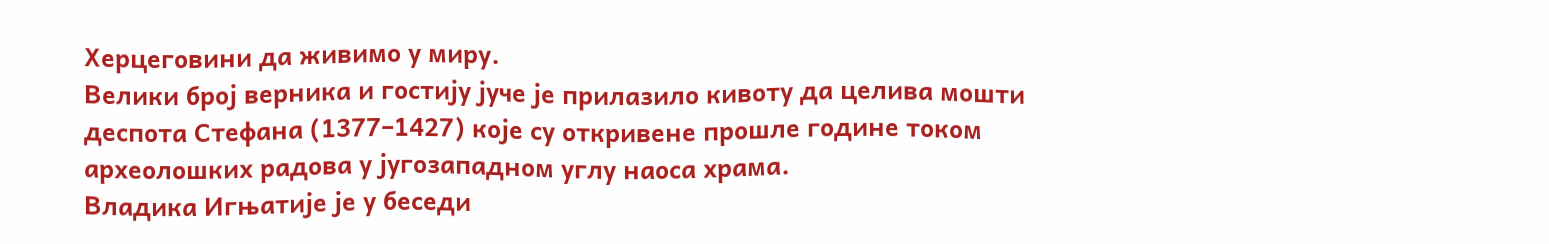Херцеговини да живимо у миру.
Велики број верника и гостију јуче је прилазило кивоту да целива мошти деспота Стефана (1377–1427) које су откривене прошле године током археолошких радова у југозападном углу наоса храма.
Владика Игњатије је у беседи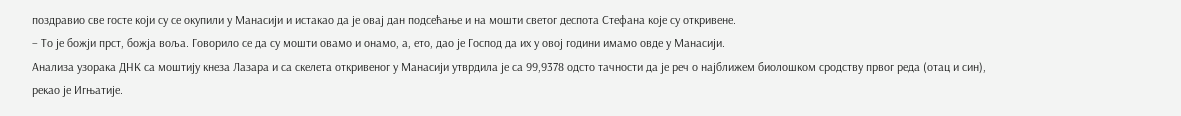поздравио све госте који су се окупили у Манасији и истакао да је овај дан подсећање и на мошти светог деспота Стефана које су откривене.
– То је божји прст, божја воља. Говорило се да су мошти овамо и онамо, а, ето, дао је Господ да их у овој години имамо овде у Манасији.
Анализа узорака ДНК са моштију кнеза Лазара и са скелета откривеног у Манасији утврдила је са 99,9378 одсто тачности да је реч о најближем биолошком сродству првог реда (отац и син), рекао је Игњатије.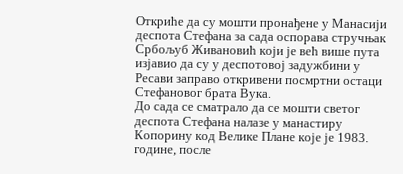Откриће да су мошти пронађене у Манасији деспота Стефана за сада оспорава стручњак Србољуб Живановић који је већ више пута изјавио да су у деспотовој задужбини у Ресави заправо откривени посмртни остаци Стефановог брата Вука.
До сада се сматрало да се мошти светог деспота Стефана налазе у манастиру Копорину код Велике Плане које је 1983. године, после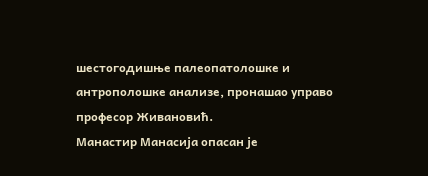шестогодишње палеопатолошке и антрополошке анализе, пронашао управо професор Живановић.
Манастир Манасија опасан је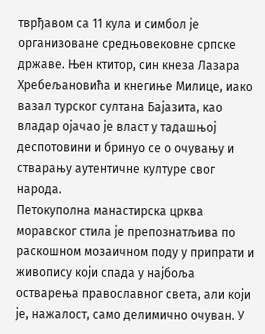тврђавом са 11 кула и симбол је организоване средњовековне српске државе. Њен ктитор, син кнеза Лазара Хребељановића и кнегиње Милице, иако вазал турског султана Бајазита, као владар ојачао је власт у тадашњој деспотовини и бринуо се о очувању и стварању аутентичне културе свог народа.
Петокуполна манастирска црква моравског стила је препознатљива по раскошном мозаичном поду у припрати и живопису који спада у најбоља остварења православног света, али који је, нажалост, само делимично очуван. У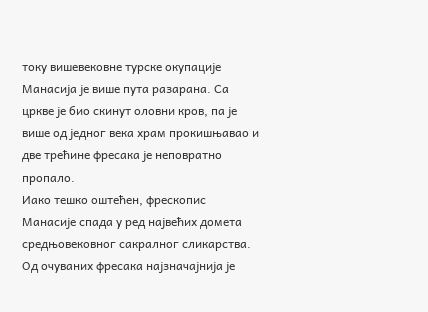току вишевековне турске окупације Манасија је више пута разарана. Са цркве је био скинут оловни кров, па је више од једног века храм прокишњавао и две трећине фресака је неповратно пропало.
Иако тешко оштећен, фрескопис Манасије спада у ред највећих домета средњовековног сакралног сликарства. Од очуваних фресака најзначајнија је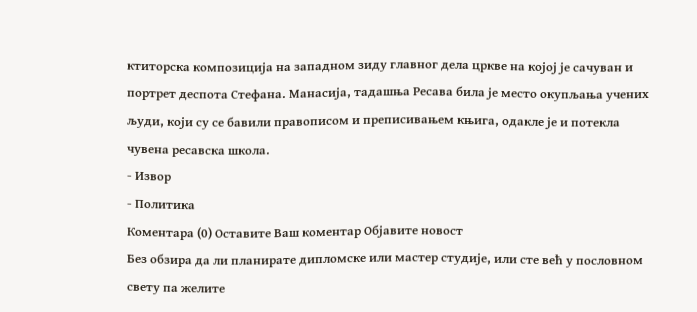ктиторска композиција на западном зиду главног дела цркве на којој је сачуван и портрет деспота Стефана. Манасија, тадашња Ресава била је место окупљања учених људи, који су се бавили правописом и преписивањем књига, одакле је и потекла чувена ресавска школа.
- Извор
- Политика
Коментара (0) Оставите Ваш коментар Објавите новост
Без обзира да ли планирате дипломске или мастер студије, или сте већ у пословном свету па желите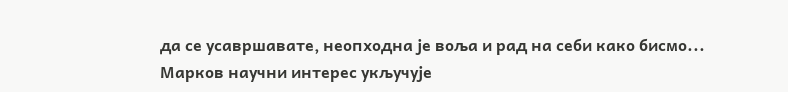да се усавршавате, неопходна је воља и рад на себи како бисмо...
Марков научни интерес укључује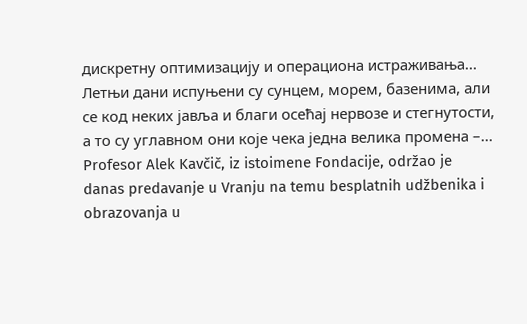дискретну оптимизацију и операциона истраживања...
Летњи дани испуњени су сунцем, морем, базенима, али се код неких јавља и благи осећај нервозе и стегнутости, а то су углавном они које чека једна велика промена –...
Profesor Alek Kavčič, iz istoimene Fondacije, održao je danas predavanje u Vranju na temu besplatnih udžbenika i obrazovanja u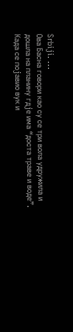Srbiji. ...
Ова Басна говори као су се три вола удружила и дошла на планину гдје има “доста траве и воде”. Када се појавио вук и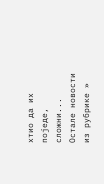хтио да их поједе, сложни...
Остале новости из рубрике »